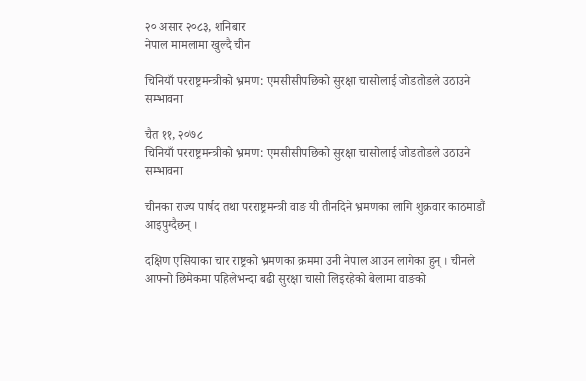२० असार २०८३, शनिबार
नेपाल मामलामा खुल्दै चीन

चिनियाँ परराष्ट्रमन्त्रीको भ्रमण: एमसीसीपछिको सुरक्षा चासोलाई जोडतोडले उठाउने सम्भावना

चैत ११, २०७८
चिनियाँ परराष्ट्रमन्त्रीको भ्रमण: एमसीसीपछिको सुरक्षा चासोलाई जोडतोडले उठाउने सम्भावना

चीनका राज्य पार्षद तथा परराष्ट्रमन्त्री वाङ यी तीनदिने भ्रमणका लागि शुक्रवार काठमाडौं आइपुग्दैछन् ।

दक्षिण एसियाका चार राष्ट्रको भ्रमणका क्रममा उनी नेपाल आउन लागेका हुन् । चीनले आफ्नो छिमेकमा पहिलेभन्दा बढी सुरक्षा चासो लिइरहेको बेलामा वाङको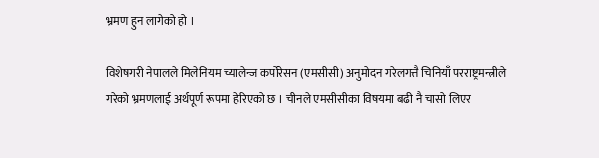भ्रमण हुन लागेको हो ।

विशेषगरी नेपालले मिलेनियम च्यालेन्ज कर्पोरेसन (एमसीसी) अनुमोदन गरेलगत्तै चिनियाँ परराष्ट्रमन्त्रीले गरेको भ्रमणलाई अर्थपूर्ण रूपमा हेरिएको छ । चीनले एमसीसीका विषयमा बढी नै चासो लिएर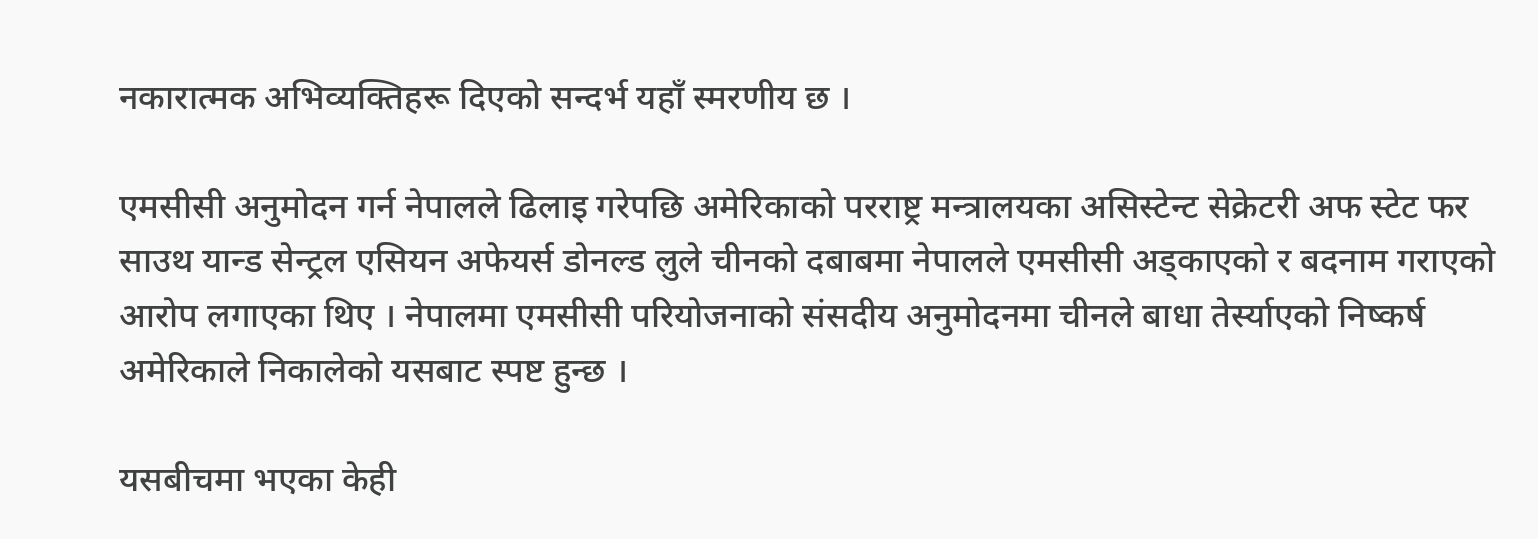नकारात्मक अभिव्यक्तिहरू दिएको सन्दर्भ यहाँ स्मरणीय छ ।

एमसीसी अनुमोदन गर्न नेपालले ढिलाइ गरेपछि अमेरिकाको परराष्ट्र मन्त्रालयका असिस्टेन्ट सेक्रेटरी अफ स्टेट फर साउथ यान्ड सेन्ट्रल एसियन अफेयर्स डोनल्ड लुले चीनको दबाबमा नेपालले एमसीसी अड्काएको र बदनाम गराएको आरोप लगाएका थिए । नेपालमा एमसीसी परियोजनाको संसदीय अनुमोदनमा चीनले बाधा तेर्स्याएको निष्कर्ष अमेरिकाले निकालेको यसबाट स्पष्ट हुन्छ ।

यसबीचमा भएका केही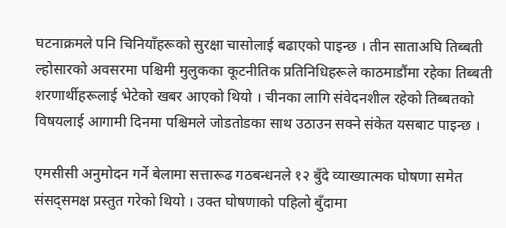घटनाक्रमले पनि चिनियाँहरूको सुरक्षा चासोलाई बढाएको पाइन्छ । तीन साताअघि तिब्बती ल्होसारको अवसरमा पश्चिमी मुलुकका कूटनीतिक प्रतिनिधिहरूले काठमाडौंमा रहेका तिब्बती शरणार्थीहरूलाई भेटेको खबर आएको थियो । चीनका लागि संवेदनशील रहेको तिब्बतको विषयलाई आगामी दिनमा पश्चिमले जोडतोडका साथ उठाउन सक्ने संकेत यसबाट पाइन्छ ।

एमसीसी अनुमोदन गर्ने बेलामा सत्तारूढ गठबन्धनले १२ बुँदे व्याख्यात्मक घोषणा समेत संसद्समक्ष प्रस्तुत गरेको थियो । उक्त घोषणाको पहिलो बुँदामा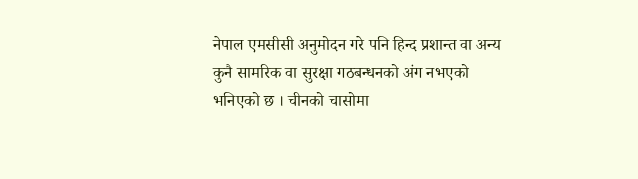नेपाल एमसीसी अनुमोदन गरे पनि हिन्द प्रशान्त वा अन्य कुनै सामरिक वा सुरक्षा गठबन्धनको अंग नभएको भनिएको छ । चीनको चासोमा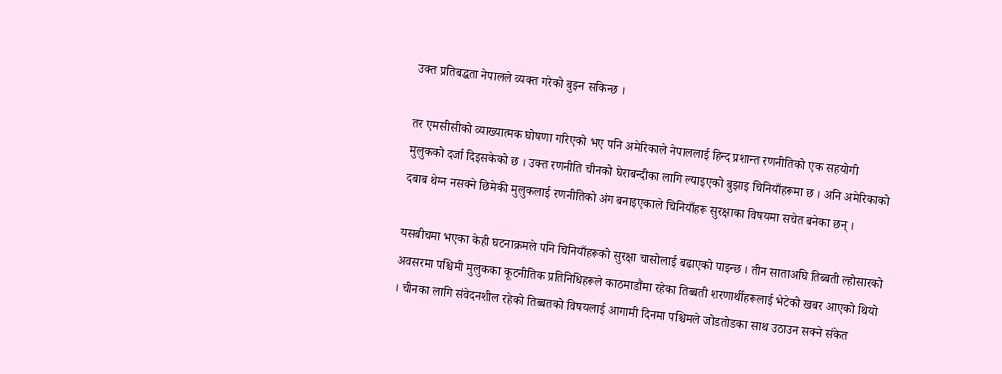उक्त प्रतिबद्धता नेपालले व्यक्त गरेको बुझ्न सकिन्छ ।

तर एमसीसीको व्याख्यात्मक घोषणा गरिएको भए पनि अमेरिकाले नेपाललाई हिन्द प्रशान्त रणनीतिको एक सहयोगी मुलुकको दर्जा दिइसकेको छ । उक्त रणनीति चीनको घेराबन्दीका लागि ल्याइएको बुझाइ चिनियाँहरूमा छ । अनि अमेरिकाको दबाब थेग्न नसक्ने छिमेकी मुलुकलाई रणनीतिको अंग बनाइएकाले चिनियाँहरू सुरक्षाका विषयमा सचेत बनेका छन् ।

यसबीचमा भएका केही घटनाक्रमले पनि चिनियाँहरूको सुरक्षा चासोलाई बढाएको पाइन्छ । तीन साताअघि तिब्बती ल्होसारको अवसरमा पश्चिमी मुलुकका कूटनीतिक प्रतिनिधिहरूले काठमाडौंमा रहेका तिब्बती शरणार्थीहरूलाई भेटेको खबर आएको थियो । चीनका लागि संवेदनशील रहेको तिब्बतको विषयलाई आगामी दिनमा पश्चिमले जोडतोडका साथ उठाउन सक्ने संकेत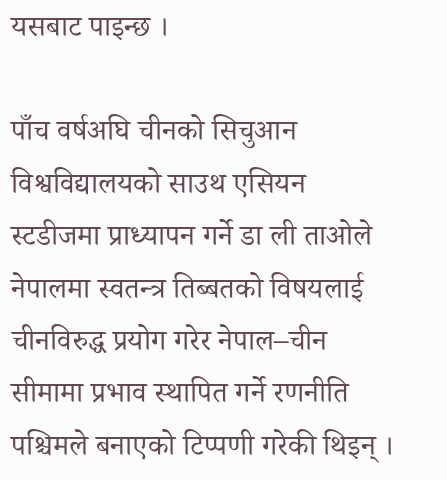यसबाट पाइन्छ ।

पाँच वर्षअघि चीनको सिचुआन विश्वविद्यालयको साउथ एसियन स्टडीजमा प्राध्यापन गर्ने डा ली ताओले नेपालमा स्वतन्त्र तिब्बतको विषयलाई चीनविरुद्ध प्रयोग गरेर नेपाल–चीन सीमामा प्रभाव स्थापित गर्ने रणनीति पश्चिमले बनाएको टिप्पणी गरेकी थिइन् ।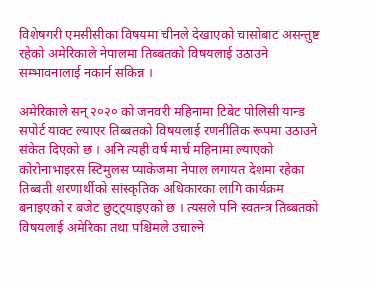विशेषगरी एमसीसीका विषयमा चीनले देखाएको चासोबाट असन्तुष्ट रहेको अमेरिकाले नेपालमा तिब्बतको विषयलाई उठाउने सम्भावनालाई नकार्न सकिन्न ।

अमेरिकाले सन् २०२० को जनवरी महिनामा टिबेट पोलिसी यान्ड सपोर्ट याक्ट ल्याएर तिब्बतको विषयलाई रणनीतिक रूपमा उठाउने संकेत दिएको छ । अनि त्यही वर्ष मार्च महिनामा ल्याएको कोरोनाभाइरस स्टिमुलस प्याकेजमा नेपाल लगायत देशमा रहेका तिब्बती शरणार्थीको सांस्कृतिक अधिकारका लागि कार्यक्रम बनाइएको र बजेट छुट्ट्याइएको छ । त्यसले पनि स्वतन्त्र तिब्बतको विषयलाई अमेरिका तथा पश्चिमले उचाल्ने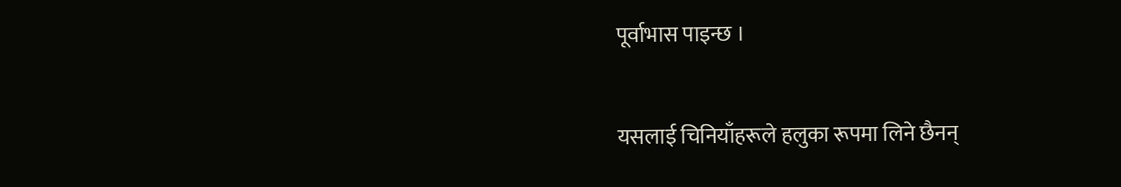पूर्वाभास पाइन्छ ।

यसलाई चिनियाँहरूले हलुका रूपमा लिने छैनन्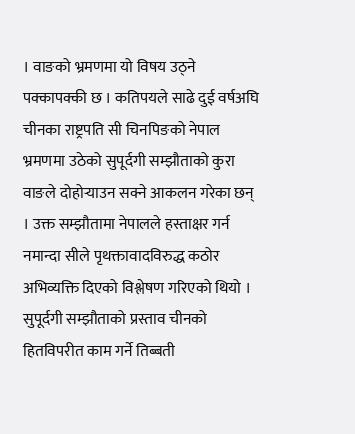। वाङको भ्रमणमा यो विषय उठ्ने पक्कापक्की छ । कतिपयले साढे दुई वर्षअघि चीनका राष्ट्रपति सी चिनपिङको नेपाल भ्रमणमा उठेको सुपूर्दगी सम्झौताको कुरा वाङले दोहोर्‍याउन सक्ने आकलन गरेका छन् । उक्त सम्झौतामा नेपालले हस्ताक्षर गर्न नमान्दा सीले पृथक्तावादविरुद्ध कठोर अभिव्यक्ति दिएको विश्लेषण गरिएको थियो । सुपूर्दगी सम्झौताको प्रस्ताव चीनको हितविपरीत काम गर्ने तिब्बती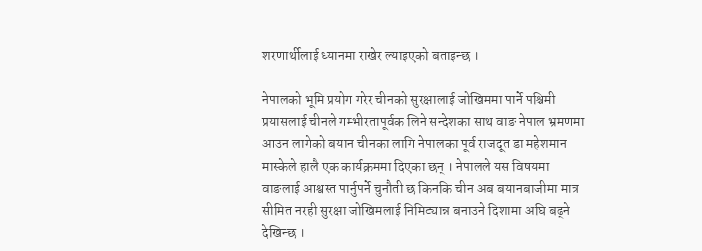शरणार्थीलाई ध्यानमा राखेर ल्याइएको बताइन्छ ।

नेपालको भूमि प्रयोग गरेर चीनको सुरक्षालाई जोखिममा पार्ने पश्चिमी प्रयासलाई चीनले गम्भीरतापूर्वक लिने सन्देशका साथ वाङ नेपाल भ्रमणमा आउन लागेको बयान चीनका लागि नेपालका पूर्व राजदूत डा महेशमान मास्केले हालै एक कार्यक्रममा दिएका छन् । नेपालले यस विषयमा वाङलाई आश्वस्त पार्नुपर्ने चुनौती छ किनकि चीन अब बयानबाजीमा मात्र सीमित नरही सुरक्षा जोखिमलाई निमिट्यान्न बनाउने दिशामा अघि बढ्ने देखिन्छ ।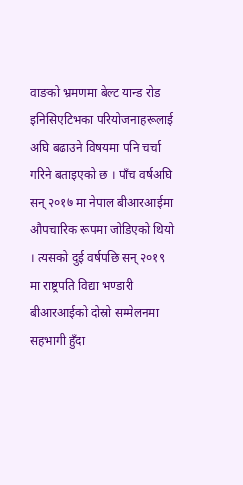वाङको भ्रमणमा बेल्ट यान्ड रोड इनिसिएटिभका परियोजनाहरूलाई अघि बढाउने विषयमा पनि चर्चा गरिने बताइएको छ । पाँच वर्षअघि सन् २०१७ मा नेपाल बीआरआईमा औपचारिक रूपमा जोडिएको थियो । त्यसको दुई वर्षपछि सन् २०१९ मा राष्ट्रपति विद्या भण्डारी बीआरआईको दोस्रो सम्मेलनमा सहभागी हुँदा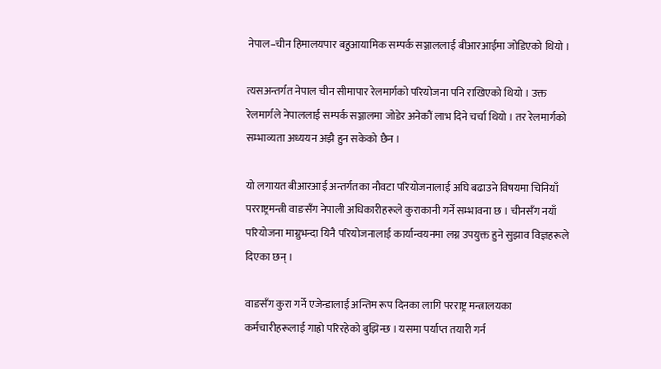नेपाल–चीन हिमालयपार बहुआयामिक सम्पर्क सञ्जाललाई बीआरआईमा जोडिएको थियो ।

त्यसअन्तर्गत नेपाल चीन सीमापार रेलमार्गको परियोजना पनि राखिएको थियो । उक्त रेलमार्गले नेपाललाई सम्पर्क सञ्जालमा जोडेर अनेकौं लाभ दिने चर्चा थियो । तर रेलमार्गको सम्भाव्यता अध्ययन अझै हुन सकेको छैन ।

यो लगायत बीआरआई अन्तर्गतका नौवटा परियोजनालाई अघि बढाउने विषयमा चिनियाँ परराष्ट्रमन्त्री वाङसँग नेपाली अधिकारीहरूले कुराकानी गर्ने सम्भावना छ । चीनसँग नयाँ परियोजना माग्नुभन्दा यिनै परियोजनालाई कार्यान्वयनमा लग्न उपयुक्त हुने सुझाव विज्ञहरूले दिएका छन् ।

वाङसँग कुरा गर्ने एजेन्डालाई अन्तिम रूप दिनका लागि परराष्ट्र मन्त्रालयका कर्मचारीहरूलाई गाह्रो परिरहेको बुझिन्छ । यसमा पर्याप्त तयारी गर्न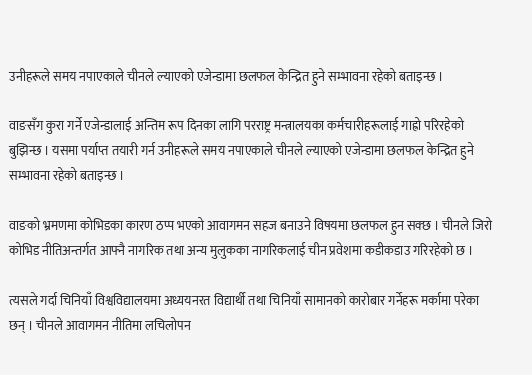उनीहरूले समय नपाएकाले चीनले ल्याएको एजेन्डामा छलफल केन्द्रित हुने सम्भावना रहेको बताइन्छ ।

वाङसँग कुरा गर्ने एजेन्डालाई अन्तिम रूप दिनका लागि परराष्ट्र मन्त्रालयका कर्मचारीहरूलाई गाह्रो परिरहेको बुझिन्छ । यसमा पर्याप्त तयारी गर्न उनीहरूले समय नपाएकाले चीनले ल्याएको एजेन्डामा छलफल केन्द्रित हुने सम्भावना रहेको बताइन्छ ।

वाङको भ्रमणमा कोभिडका कारण ठप्प भएको आवागमन सहज बनाउने विषयमा छलफल हुन सक्छ । चीनले जिरो कोभिड नीतिअन्तर्गत आफ्नै नागरिक तथा अन्य मुलुकका नागरिकलाई चीन प्रवेशमा कडीकडाउ गरिरहेको छ ।

त्यसले गर्दा चिनियाँ विश्वविद्यालयमा अध्ययनरत विद्यार्थी तथा चिनियाँ सामानको कारोबार गर्नेहरू मर्कामा परेका छन् । चीनले आवागमन नीतिमा लचिलोपन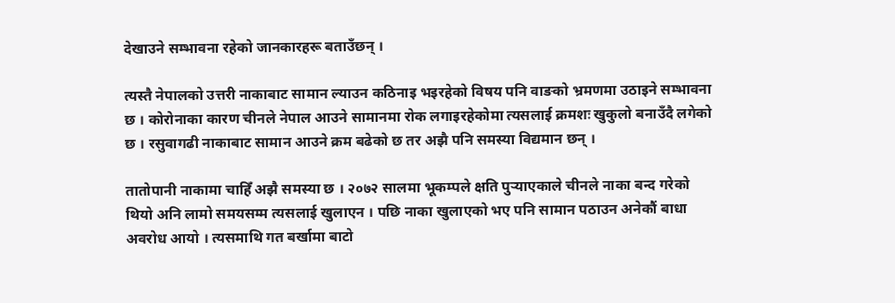देखाउने सम्भावना रहेको जानकारहरू बताउँछन् ।

त्यस्तै नेपालको उत्तरी नाकाबाट सामान ल्याउन कठिनाइ भइरहेको विषय पनि वाङको भ्रमणमा उठाइने सम्भावना छ । कोरोनाका कारण चीनले नेपाल आउने सामानमा रोक लगाइरहेकोमा त्यसलाई क्रमशः खुकुलो बनाउँदै लगेको छ । रसुवागढी नाकाबाट सामान आउने क्रम बढेको छ तर अझै पनि समस्या विद्यमान छन् ।

तातोपानी नाकामा चाहिँ अझै समस्या छ । २०७२ सालमा भूकम्पले क्षति पुर्‍याएकाले चीनले नाका बन्द गरेको थियो अनि लामो समयसम्म त्यसलाई खुलाएन । पछि नाका खुलाएको भए पनि सामान पठाउन अनेकौं बाधा अवरोध आयो । त्यसमाथि गत बर्खामा बाटो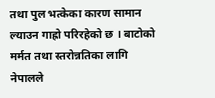तथा पुल भत्केका कारण सामान ल्याउन गाह्रो परिरहेको छ । बाटोको मर्मत तथा स्तरोन्नतिका लागि नेपालले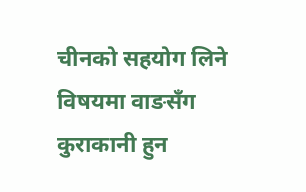चीनको सहयोग लिने विषयमा वाङसँग कुराकानी हुन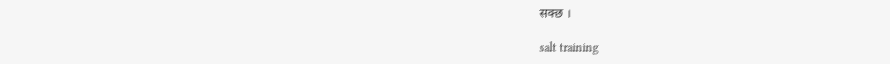सक्छ ।

salt training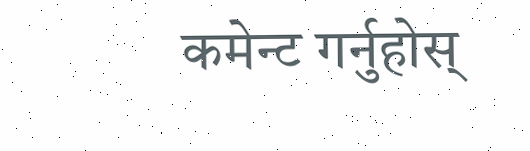कमेन्ट गर्नुहोस्